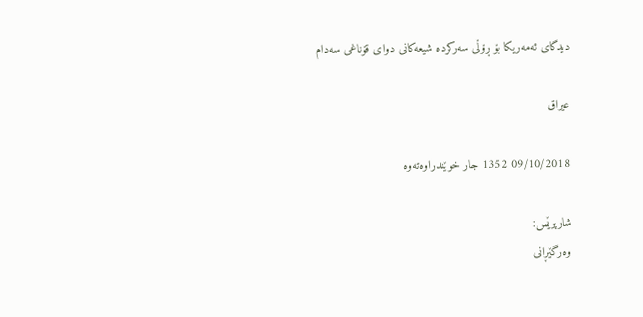دیدگای ئه‌مه‌ریكا بۆ ڕۆڵی سه‌ركرده‌ شیعه‌كانی دوای قۆناغی سه‌دام

عیراق

09/10/2018 1352 جار خوێندراوه‌ته‌وه

شارپرێس:
وه‌رگێڕانی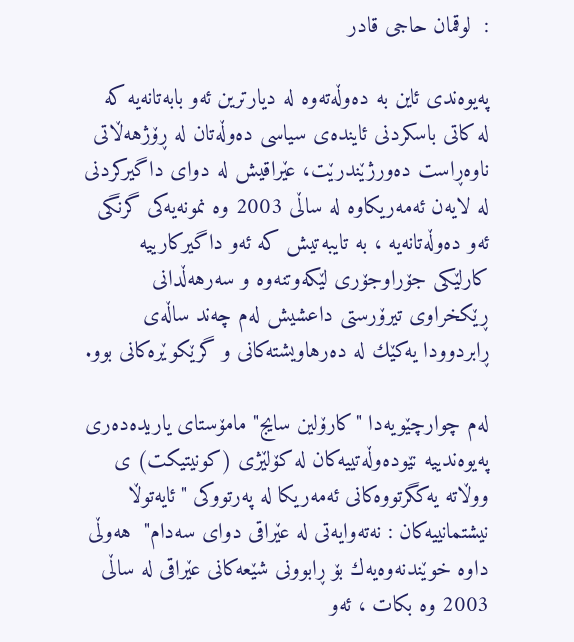:  لوقمان حاجی قادر

په‌یوه‌ندی ئاین به‌ ده‌وڵه‌ته‌وه‌ له‌ دیارترین ئه‌و بابه‌تانه‌یه‌ كه‌ له‌ كاتی باسكردنی ئاینده‌ی سیاسی ده‌وڵه‌تان له‌ ڕۆژهه‌ڵاتی ناوه‌ڕاست ده‌ورژێندرێت، عێراقیش له‌ دوای داگیركردنی له‌ لایه‌ن ئه‌مه‌ریكاوه‌ له‌ ساڵی 2003 وه‌ نمونه‌یه‌كی گرنگی ئه‌و ده‌وڵه‌تانه‌یه‌ ، به‌ تایبه‌تیش كه‌ ئه‌و داگیركارییه‌ كارلێكی جۆراوجۆری لێكه‌وتنه‌وه‌ و سه‌رهه‌ڵدانی ڕێكخراوی تیرۆرستی داعشیش له‌م چه‌ند ساڵه‌ی ڕابردوودا یه‌كێك له‌ ده‌رهاویشته‌كانی و گرێكوێره‌كانی بوو.

له‌م چوارچێویه‌دا "كارۆلین سایج" مامۆستای یاریده‌ده‌ری په‌یوه‌ندییه‌ نێوده‌وڵه‌تییه‌كان له‌ كۆلێژی (كونیتیكت) ی ووڵاته‌ یه‌كگرتووه‌كانی ئه‌مه‌ریكا له‌ په‌رتووكی "ئایه‌توڵا نیشتمانییه‌كان : نه‌ته‌وایه‌تی له‌ عێراقی دوای سه‌دام"  هه‌وڵی داوه‌ خوێندنه‌وه‌یه‌ك بۆ ڕابوونی ‌شێعه‌كانی عێراقی له‌ ساڵی 2003 وه‌ بكات ، ئه‌و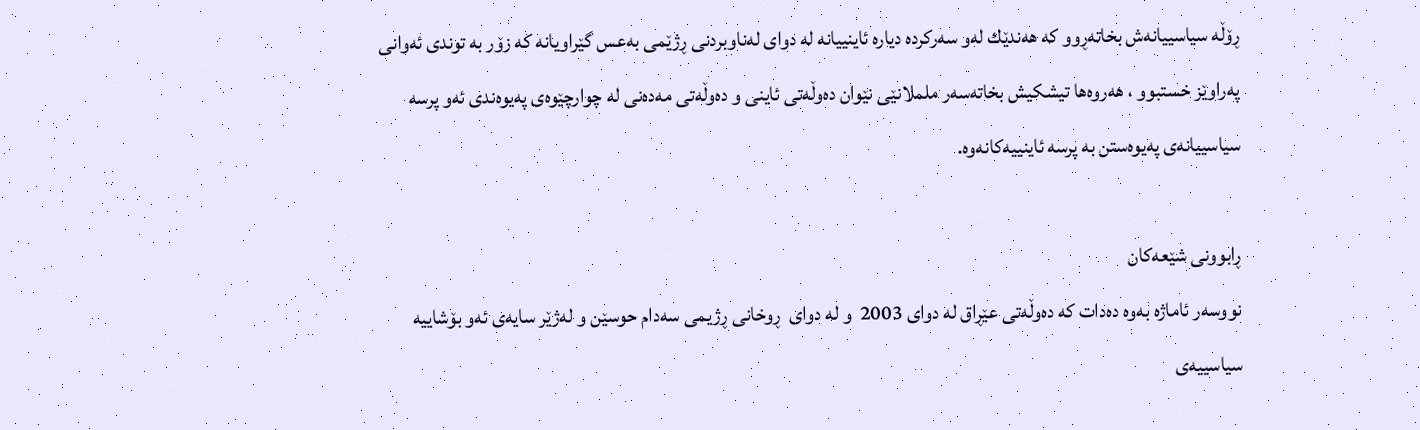ڕۆڵه‌ سیاسییانه‌ش بخاته‌ڕوو كه‌ هه‌ندێك له‌و سه‌ركرده‌ دیاره‌ ئاینییانه‌ له‌ دوای له‌ناوبردنی ڕژێمی به‌عس گێراویانه‌ كه‌ زۆر به‌ توندی ئه‌وانی په‌راوێز خستبوو ، هه‌روه‌ها تیشكیش بخاته‌سه‌ر ململانێی نێوان ده‌وڵه‌تی ئاینی و ده‌وڵه‌تی مه‌ده‌نی له‌ چوارچێوه‌ی په‌یوه‌ندی ئه‌و پرسه‌ سیاسییانه‌ی په‌یوه‌ستن به‌ پرسه‌ ئاینییه‌كانه‌وه‌.

ڕابوونی شێعه‌كان
نووسه‌ر ئاماژه‌ به‌وه‌ ده‌دات كه‌ ده‌وڵه‌تی عێڕاق له‌ دوای 2003  و له‌ دوای  ڕوخانی ڕژیمی سه‌دام حوسێن و له‌ژێر سایه‌ی ئه‌و بۆشاییه‌ سیاسییه‌ی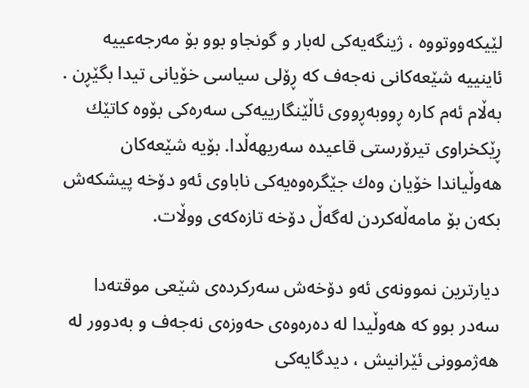لێیكه‌ووتووه‌ ، ژینگه‌یه‌كی له‌بار و گونجاو بوو بۆ مه‌رجه‌عییه‌ ئاینییه شێعه‌كانی نه‌جه‌ف ‌كه‌ ڕۆلی سیاسی خۆیانی تیدا بگێڕن . به‌ڵام ئه‌م كاره‌ ڕووبه‌ڕووی ئاڵێنگارییه‌كی سه‌ره‌كی بۆوه‌ كاتێك ڕێكخراوی تیرۆرستی قاعیده‌ سه‌ریهه‌ڵدا. بۆیه‌ شێعه‌كان هه‌وڵیاندا خۆیان وه‌ك جێگره‌وه‌یه‌كی ناباوی ئه‌و دۆخه‌ پیشكه‌ش بكه‌ن بۆ مامه‌ڵه‌كردن له‌گه‌ڵ دۆخه‌ تازه‌كه‌‌‌ی ووڵات.

دیارترین نموونه‌ی ئه‌و دۆخه‌ش سه‌ركرده‌ی شێعی موقته‌دا سه‌در بوو كه‌ هه‌وڵیدا له‌ ده‌ره‌وه‌ی حه‌وزه‌ی نه‌جه‌ف و به‌دوور له‌ هه‌ژموونی ئێرانیش ، دیدگایه‌كی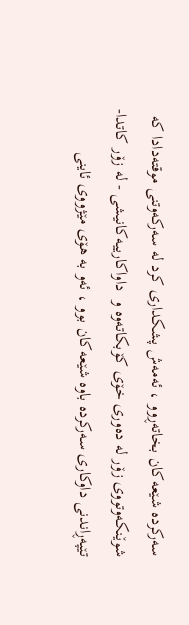سه‌ركرده‌ شێعه‌كان بخاته‌ڕوو ، ئه‌مه‌ش پشكداری كرد له‌ سه‌ركه‌وتنی موقته‌دادا كه‌ شوێنكه‌وتووی زۆر له‌ ده‌وری خۆی كۆبكاته‌وه‌ و  داواكارییه‌كانیشی - له‌ زۆر كاتدا- تێپه‌ڕاندنی داوكاری سه‌ركرده‌ باوه‌ شێعه‌كان بوو ، ئه‌و به‌ هۆی مێژووی ئاینی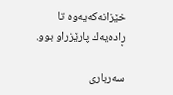خێزانه‌كه‌یه‌وه‌ تا ڕاده‌یه‌ك پارێزراو بوو.

سه‌رباری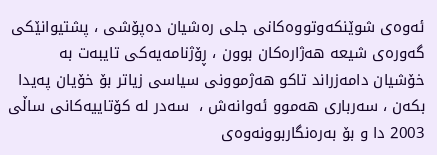ئه‌وه‌ی شوێنكه‌وتووه‌كانی جلی ره‌شیان ده‌پۆشی ، پشتیوانێكی گه‌وره‌ی شیعه‌ هه‌ژاره‌كان بوون ، ڕۆژنامه‌یه‌كی تایبه‌ت به‌ خۆشیان دامه‌زراند تاكو هه‌ژموونی سیاسی زیاتر بۆ خۆیان په‌یدا بكه‌ن ، سه‌رباری هه‌موو ئه‌وانه‌ش ، ‌ سه‌در له‌ كۆتاییه‌كانی ساڵی 2003 دا و بۆ به‌ره‌نگاربوونه‌وه‌ی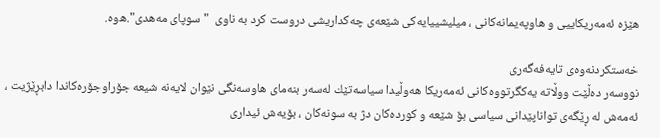هێزه‌ ئه‌مه‌ریكاییی و هاوپه‌یمانه‌كانی ، میلیشییایه‌كی شێعه‌ی چه‌كداریشی دروست كرد به‌ ناوی  "سوپای مه‌هدی".ه‌وه‌.

خه‌ستكردنه‌وه‌ی تایه‌فه‌گه‌ری
نووسه‌ر ده‌ڵێت ووڵاته‌ یه‌كگرتووه‌كانی ئه‌مه‌ریكا هه‌وڵیدا سیاسه‌تێك له‌سه‌ر بنه‌مای هاوسه‌نگی نێوان لایه‌نه‌ شیعه‌ جۆراوجۆره‌كاندا دابڕێژیت ، ئه‌مه‌ش له‌ ڕێگه‌ی تواناپێدانی سیاسی بۆ شێعه و كورده‌كان دژ به‌ سونه‌كان ، بۆیه‌ش ئیداری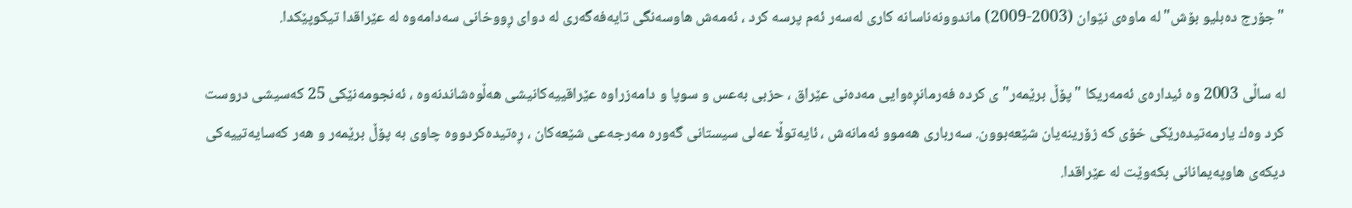"جۆرج ده‌بلیو بۆش" له‌ ماوه‌ی نێوان (2003-2009) ماندوونه‌ناسانه‌ كاری له‌سه‌ر ئه‌م پرسه‌ كرد ، ئه‌مه‌ش هاوسه‌نگی تایه‌فه‌گه‌ری له‌ دوای ڕووخانی سه‌دامه‌وه‌ له‌ عێراقدا تیكوپێكدا.

له‌ ساڵی 2003 وه‌ ئیداره‌ی ئه‌مه‌ریكا "پۆڵ برێمه‌ر" ی كرده‌ فه‌رمانڕه‌وایی مه‌ده‌نی عێراق ، حزبی به‌عس و سوپا و دامه‌زراوه‌ عێراقییه‌كانیشی هه‌ڵوه‌شاندنه‌وه‌ ، ئه‌نجومه‌نێكی 25 كه‌سیشی دروست كرد وه‌ك یارمه‌تیده‌رێكی خۆی كه‌ زۆرینه‌یان شێعه‌بوون. سه‌رباری هه‌موو ئه‌مانه‌ش‌ ، ئایه‌توڵا عه‌لی سیستانی گه‌وره‌ مه‌رجه‌عی شێعه‌كان ، ڕه‌تیده‌كردووه‌ چاوی به‌ پۆڵ برێمه‌ر و هه‌ر كه‌سایه‌تییه‌كی دیكه‌ی هاوپه‌یمانانی بكه‌وێت له‌ عێراقدا.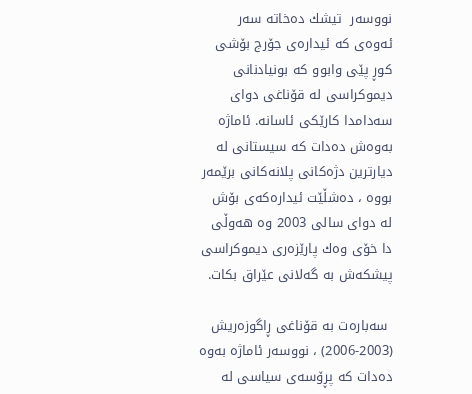نووسه‌ر  تیشك ده‌خاته‌ سه‌ر ئه‌وه‌ی كه‌ ئیداره‌ی جۆرج بۆشی كوڕ پێی وابوو كه‌ بونیادنانی دیموكراسی له‌ قۆناغی دوای سه‌دامدا كارێكی ئاسانه. ئاماژه‌ به‌وه‌ش ده‌دات كه‌ سیستانی له‌ دیارترین دژه‌كانی پلانه‌كانی برێمه‌ر بووه‌ ، ده‌شڵێت ئیداره‌كه‌ی بۆش له‌ دوای سالی 2003 وه‌‌ هه‌وڵی دا خۆی وه‌ك پارێزه‌ری دیموكراسی پیشكه‌ش به‌ گه‌لانی عێراق بكات.

 سه‌باره‌ت به‌ قۆناغی ڕاگوزه‌ریش (2003-2006) ، نووسه‌ر ئاماژه‌ به‌وه‌ ده‌دات كه‌ پڕۆسه‌ی سیاسی له‌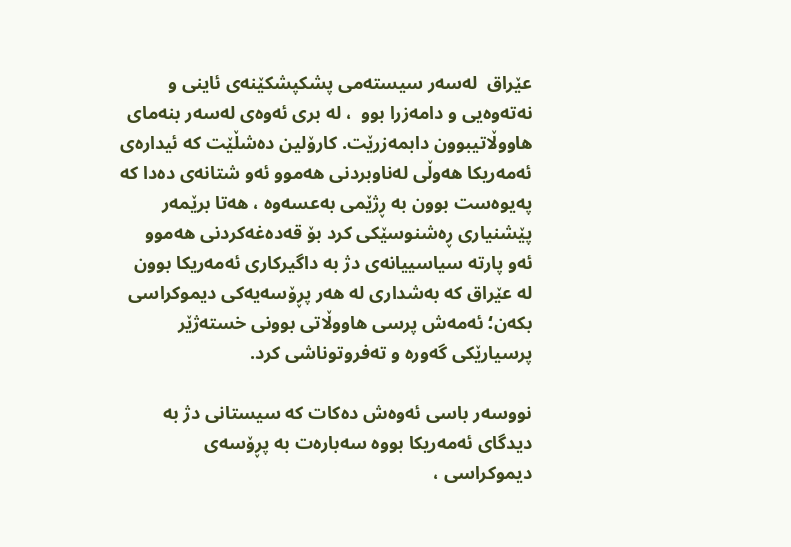عێراق  له‌سه‌ر سیسته‌می پشكپشكێنه‌ی ئاینی و نه‌ته‌وه‌یی و‌ دامه‌زرا بوو  ، له‌ بری ئه‌وه‌ی له‌سه‌ر بنه‌مای هاووڵاتیبوون دابمه‌زرێت. كارۆلین ده‌شڵێت كه‌ ئیداره‌ی ئه‌مه‌ریكا هه‌وڵی له‌ناوبردنی هه‌موو ئه‌و شتانه‌ی ده‌دا كه‌ په‌یوه‌ست بوون به‌ ڕژێمی به‌عسه‌وه‌ ، هه‌تا برێمه‌ر پێشنیاری ڕه‌شنوسێكی كرد بۆ قه‌ده‌غه‌كردنی هه‌موو ئه‌و پارته‌ سیاسییانه‌ی دژ به‌ داگیركاری ئه‌مه‌ریكا بوون له‌ عێراق كه‌ به‌شداری له‌ هه‌ر پڕۆسه‌یه‌كی دیموكراسی بكه‌ن؛ ئه‌مه‌ش پرسی هاووڵاتی بوونی خسته‌ژێر پرسیارێكی گه‌وره‌ و ته‌فروتوناشی كرد.

نووسه‌ر باسی ئه‌وه‌ش ده‌كات كه‌ سیستانی دژ به‌ دیدگای ئه‌مه‌ریكا بووه‌ سه‌باره‌ت به‌ پڕۆسه‌ی دیموكراسی ،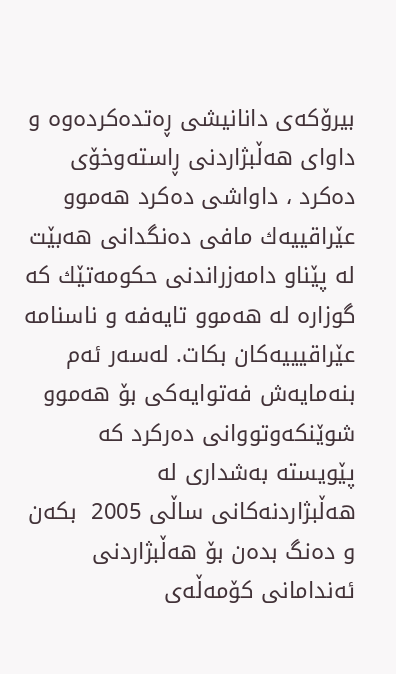بیرۆكه‌ی دانانیشی ڕه‌تده‌كرده‌وه‌ و داوای هه‌ڵبژاردنی ڕاسته‌وخۆی ده‌كرد ، داواشی ده‌كرد هه‌موو عێراقییه‌ك مافی ده‌نگدانی هه‌بێت له‌ پێناو دامه‌زراندنی حكومه‌تێك كه‌ گوزاره‌ له‌ هه‌موو تایه‌فه‌ و ناسنامه‌ عێراقیییه‌كان بكات. له‌سه‌ر ئه‌م بنه‌مایه‌ش‌ فه‌توایه‌كی بۆ هه‌موو شوێنكه‌وتووانی ده‌ركرد كه‌ پێویسته‌ به‌شداری له‌ هه‌ڵبژاردنه‌كانی ساڵی 2005  بكه‌ن و ده‌نگ بده‌ن بۆ هه‌ڵبژاردنی ئه‌ندامانی كۆمه‌ڵه‌ی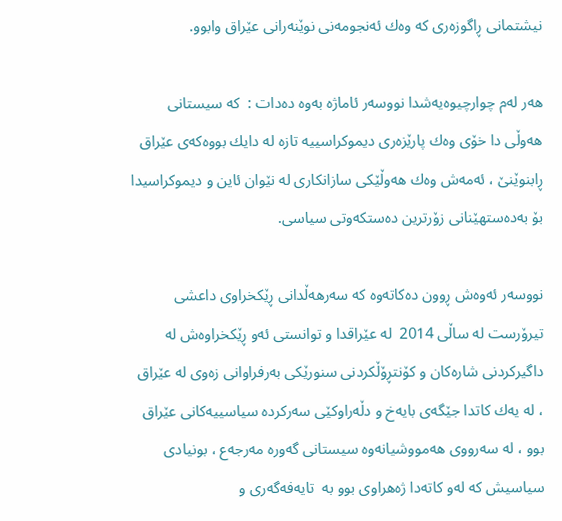نیشتمانی ڕاگوزه‌ری كه‌ وه‌ك ئه‌نجومه‌نی نوێنه‌رانی عێراق وابوو.

هه‌ر له‌م چوارچیوه‌یه‌شدا نووسه‌ر‌ ئاماژه‌ به‌وه‌ ده‌دات :  كه‌ سیستانی هه‌وڵی دا خۆی وه‌ك پارێزه‌ری دیموكراسییه‌ تازه‌ له‌ دایك بووه‌كه‌ی عێراق ڕابنوێنێ ، ئه‌مه‌ش وه‌ك هه‌وڵێكی سازانكاری له‌ نێوان ئاین و دیموكراسیدا بۆ به‌ده‌ستهێنانی زۆرترین ده‌ستكه‌وتی سیاسی.

نووسه‌ر ئه‌وه‌ش‌ ڕوون ده‌كاته‌وه‌ كه‌ سه‌رهه‌ڵدانی ڕێكخراوی داعشی تیرۆرست له‌ ساڵی 2014  له‌ عێراقدا و توانستی ئه‌و ڕێكخراوه‌ش له‌ داگیركردنی شاره‌كان و كۆنتڕۆڵكردنی سنورێكی به‌رفراوانی زه‌وی له‌ عێراق ، له‌ یه‌ك كاتدا جێگه‌ی بایه‌خ و دڵه‌راوكێی سه‌ركرده‌ سیاسییه‌كانی عێراق بوو ، له‌ سه‌رووی هه‌مووشیانه‌وه‌ سیستانی گه‌وره‌ مه‌رجه‌ع ، بونیادی سیاسیش كه‌ له‌و كاته‌دا‌ ژه‌هراوی بوو به‌  تایه‌فه‌گه‌ری و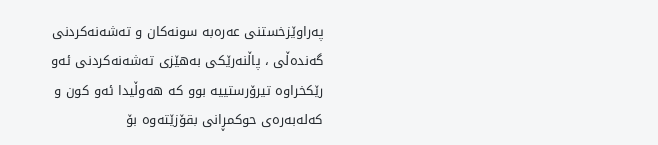په‌راوێزخستنی عه‌ره‌به‌ سونه‌كان و ته‌شه‌نه‌كردنی گه‌نده‌ڵی ، پاڵنه‌رێكی به‌هێزی ته‌شه‌نه‌كردنی ئه‌و رێكخراوه‌ تیرۆرستییه‌ بوو كه‌ هه‌وڵیدا ئه‌و كون و كه‌له‌به‌ره‌ی حوكمڕانی‌ بقۆزێته‌وه‌ بۆ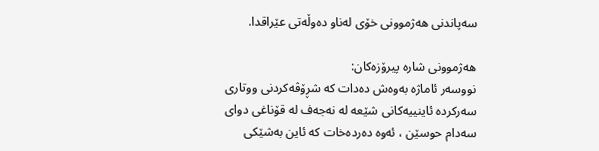سه‌پاندنی هه‌ژموونی خۆی له‌ناو ده‌وڵه‌تی عێراقدا.

هه‌ژموونی شاره‌ پیرۆزه‌كان:
نووسه‌ر ئاماژه‌ به‌وه‌ش ده‌دات كه‌ شڕۆڤه‌كردنی ووتاری سه‌ركرده‌ ئاینییه‌كانی شێعه‌ له‌ نه‌جه‌ف له‌ قۆناغی دوای سه‌دام حوسێن ، ئه‌وه‌ ده‌رده‌خات كه‌ ئاین به‌شێكی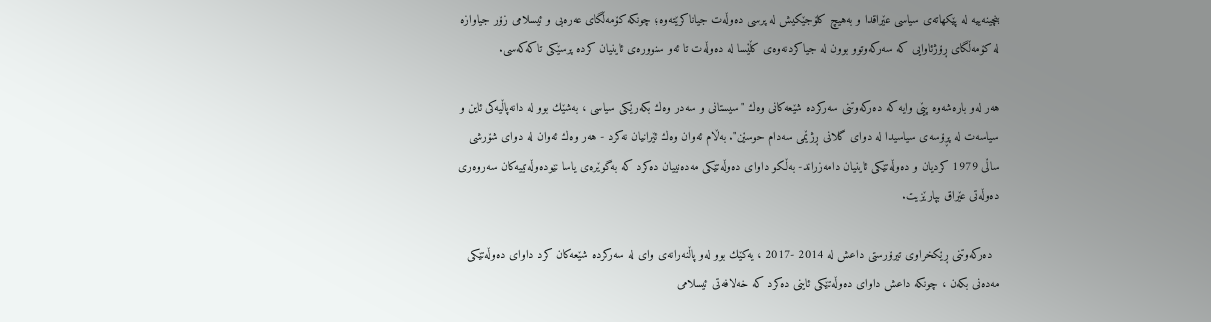بنچینه‌ییه‌ له‌ پێكهاته‌ی سیاسی عێراقدا و به‌هیچ كلۆجێكیش له‌ پرسی ده‌وڵه‌ت جیاناكرێته‌وه‌؛ چونكه‌ كۆمه‌ڵگای عه‌ره‌بی و ئیسلامی زۆر جیاوازه‌ له‌ كۆمه‌ڵگای ڕۆژئاوایی كه‌ سه‌ركه‌وتوو بوون له‌ جیاكردنه‌وه‌ی كڵێسا له‌ ده‌وڵه‌ت تا ئه‌و سنووره‌ی ئاینیان كرده‌ پرسێكی تاكه‌كه‌سی.

هه‌ر له‌و باره‌شه‌وه‌ پێی وایه‌ كه‌ ده‌ركه‌وتنی سه‌ركرده‌ شێعه‌كانی وه‌ك "سیستانی و سه‌در وه‌ك بكه‌رێكی سیاسی ، به‌شێك بوو له‌ دانه‌پاڵیه‌كی ئاین و سیاسه‌ت له‌ پڕۆسه‌ی سیاسیدا له‌ دوای گلانی ڕژێمی سه‌دام حوسێن". به‌ڵام ئه‌وان وه‌ك ئێرانیان نه‌كرد - هه‌ر وه‌ك ئه‌وان له‌ دوای شۆرشی ساڵی 1979 كردیان و ده‌وڵه‌تێكی ئاینیان دامه‌زراند- به‌ڵكو داوای ده‌وڵه‌تێكی مه‌ده‌نییان ده‌كرد كه‌ به‌گوێره‌ی یاسا نێوده‌وڵه‌تییه‌كان سه‌روه‌ری ده‌وڵه‌تی عێراق بپارێزیت.

  ده‌ركه‌وتنی ڕێكخراوی تیرۆرستی داعش له‌ 2014 -2017 ، یه‌كێك بوو له‌و پاڵنه‌رانه‌ی وای له‌ سه‌ركرده‌ شێعه‌كان كرد داوای ده‌وڵه‌تێكی مه‌ده‌نی بكه‌ن ، چونكه‌ داعش داوای ده‌وڵه‌تێكی ئاینی ده‌كرد كه‌ خه‌لافه‌تی ئیسلامی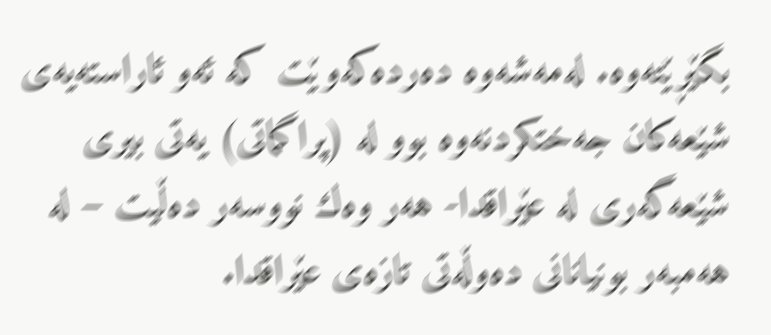بگێڕێته‌وه‌. له‌مه‌شه‌وه‌ ده‌رده‌كه‌وێت كه‌ ئه‌و ئاراسته‌یه‌ی شێعه‌كان جه‌ختكردنه‌وه‌ بوو له‌ (پراگماتی) یه‌تی بیری شێعه‌گه‌ری له‌ عێراقدا- هه‌ر وه‌ك نووسه‌ر ده‌ڵیت – له‌ هه‌مبه‌ر بونیانانی ده‌وڵه‌تی تازه‌ی عێراقدا.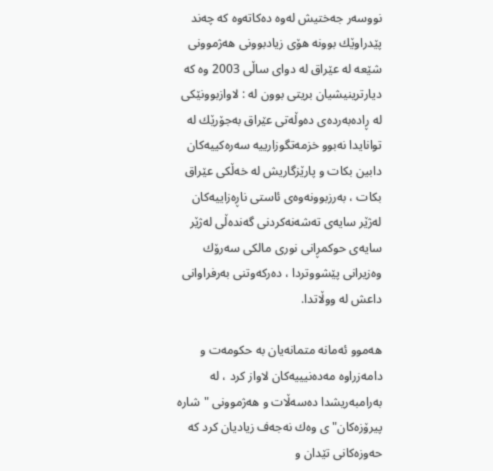نووسه‌ر جه‌ختیش له‌وه‌ ده‌كاته‌وه‌ كه‌ چه‌ند پێدراوێك بوونه‌ هۆی زیادبوونی هه‌ژموونی شێعه‌ له‌ عێراق له‌ دوای ساڵی 2003 وه‌ كه‌ دیارترینیشیان بریتی بوون له‌ : لاوازبوونێكی له‌ ڕاده‌به‌رده‌ی ده‌وڵه‌تی عێراق به‌جۆرێك له‌ توانایدا نه‌بوو خزمه‌تگوزارییه‌ سه‌ره‌كییه‌كان دابین بكات و پارێزگاریش له‌ خه‌ڵكی عێراق بكات ، به‌رزبوونه‌وه‌ی ئاستی ناڕه‌زاییه‌كان له‌ژێر سایه‌ی ته‌شه‌نه‌كردنی گه‌نده‌ڵی له‌ژێر سایه‌ی حوكمڕانی نوری مالكی سه‌رۆك وه‌زیرانی پێشووتردا ، ده‌ركه‌وتنی به‌رفراوانی داعش له‌ ووڵاتدا.

هه‌موو ئه‌مانه‌ متمانه‌یان به‌ حكومه‌ت و دامه‌زراوه‌ مه‌ده‌نیییه‌كان لاواز كرد ، له‌ به‌رامبه‌ریشدا ده‌سه‌ڵات و هه‌ژموونی "شاره‌ پیرۆزه‌كان" ی وه‌ك نه‌جه‌ف زیادیان كرد كه‌ حه‌وزه‌كانی تێدان و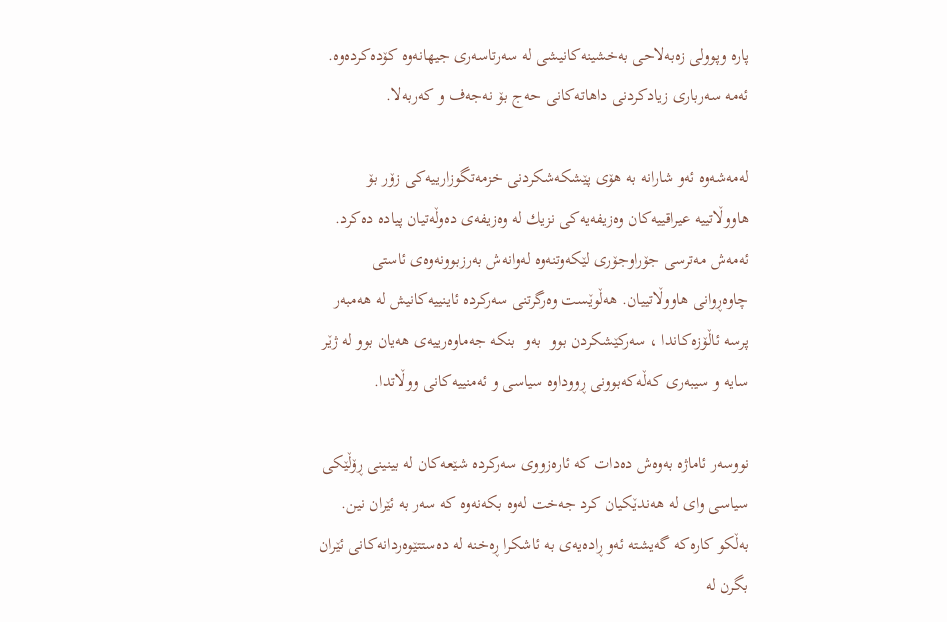پاره‌ وپوولی زه‌به‌لاحی به‌خشینه‌كانیشی له‌ سه‌رتاسه‌ری جیهانه‌وه‌ كۆده‌كرده‌وه‌. ئه‌مه‌ سه‌رباری زیادكردنی داهاته‌كانی حه‌ج بۆ نه‌جه‌ف و كه‌ربه‌لا.

له‌مه‌شه‌وه‌ ئه‌و شارانه‌ به‌ هۆی پێشكه‌شكردنی خزمه‌تگوزارییه‌كی زۆر بۆ هاووڵاتییه‌ عیراقییه‌كان وه‌زیفه‌یه‌كی نزیك له‌ وه‌زیفه‌ی ده‌وڵه‌تیان پیاده‌ ده‌كرد. ئه‌مه‌ش مه‌ترسی جۆراوجۆری لێكه‌وتنه‌وه‌ له‌وانه‌ش به‌رزبوونه‌وه‌ی ئاستی چاوه‌ڕوانی هاووڵاتییان. هه‌ڵوێست وه‌رگرتنی سه‌ركرده‌ ئاینییه‌كانیش له‌ هه‌مبه‌ر پرسه‌ ئاڵۆزه‌كاندا ، سه‌ركێشكردن بوو ‌ به‌و ‌ بنكه‌ جه‌ماوه‌رییه‌ی هه‌یان بوو‌ له‌ ژێر سایه‌ و سیبه‌ری كه‌ڵه‌كه‌بوونی ڕووداوه‌ سیاسی و ئه‌منییه‌كانی ووڵاتدا.

نووسه‌ر ئاماژه‌ به‌وه‌ش ده‌دات كه‌ ئاره‌زووی سه‌ركرده‌ شێعه‌كان له‌ بینینی ڕۆڵێكی سیاسی وای له‌ هه‌ندێكیان كرد جه‌خت له‌وه‌ بكه‌نه‌وه‌ كه‌ سه‌ر به‌ ئێران نین. به‌ڵكو كاره‌كه‌ گه‌یشته‌ ئه‌و ڕاده‌یه‌ی به‌ ئاشكرا ڕه‌خنه‌ له‌ ده‌ستتێوه‌ردانه‌كانی ئێران بگرن له‌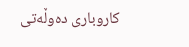كاروباری ده‌وڵه‌تی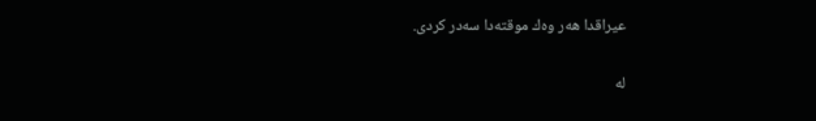عیراقدا هه‌ر وه‌ك موقته‌دا سه‌در كردی.

له‌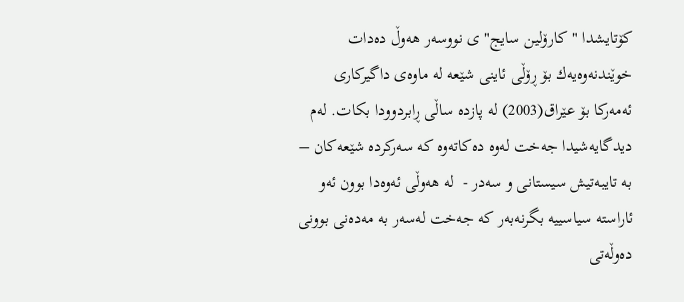كۆتایشدا "كارۆلین سایج" ی نووسه‌ر هه‌وڵ ده‌دات خوێندنه‌وه‌یه‌ك بۆ ڕۆڵی ئاینی شێعه‌ له‌ ماوه‌ی داگیركاری ئه‌مه‌ركا بۆ عێراق(2003) له‌ پازده‌ ساڵی ڕابردوودا بكات. له‌م دیدگایه‌شیدا جه‌خت له‌وه‌ ده‌كاته‌وه‌ كه‌ سه‌ركرده‌ شێعه‌كان – به‌ تایبه‌تیش سیستانی و سه‌در -  له‌ هه‌وڵی ئه‌وه‌دا بوون ئه‌و ئاراسته‌ سیاسییه‌ بگرنه‌به‌ر كه‌ جه‌خت له‌سه‌ر به‌ مه‌ده‌نی بوونی ده‌وڵه‌تی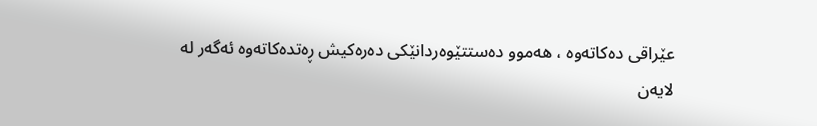عێراقی ده‌كاته‌وه‌ ، هه‌موو ده‌ستتێوه‌ردانێكی ده‌ره‌كیش ڕه‌تده‌كاته‌وه‌ ئه‌گه‌ر له‌ لایه‌ن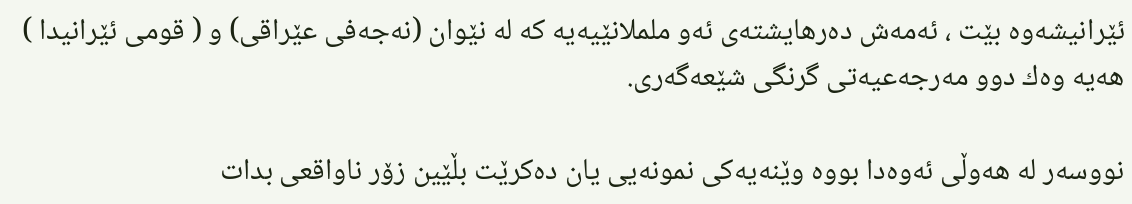ئێرانیشه‌وه‌ بێت ، ئه‌مه‌ش ده‌رهایشته‌ی ئه‌و ململانێیه‌یه‌ كه‌ له‌ نێوان (نه‌جه‌فی عێراقی) و ( قومی ئێرانیدا ) هه‌یه‌ وه‌ك دوو مه‌رجه‌عیه‌تی گرنگی شێعه‌گه‌ری.

نووسه‌ر له‌ هه‌وڵی ئه‌وه‌دا بووه‌ وێنه‌یه‌كی نمونه‌یی یان ده‌كرێت بڵێین زۆر ناواقعی بدات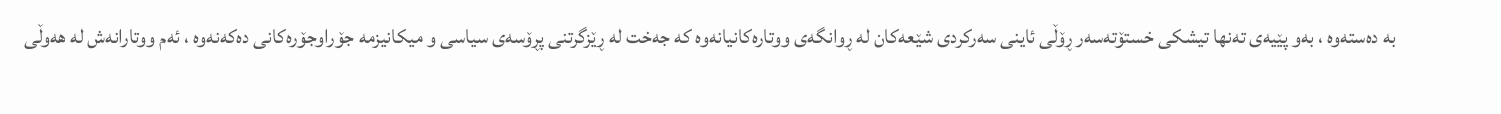به‌ ده‌سته‌وه‌ ، به‌و پێیه‌ی ته‌نها تیشكی خستۆته‌سه‌ر ڕۆڵی ئاینی سه‌ركردی شێعه‌كان له‌ ڕوانگه‌ی ووتاره‌كانیانه‌وه‌ كه‌ جه‌خت له‌ ڕێزگرتنی پڕۆسه‌ی سیاسی و میكانیزمه‌ جۆراوجۆره‌كانی ده‌كه‌نه‌وه‌ ، ئه‌م ووتارانه‌ش له‌ هه‌وڵی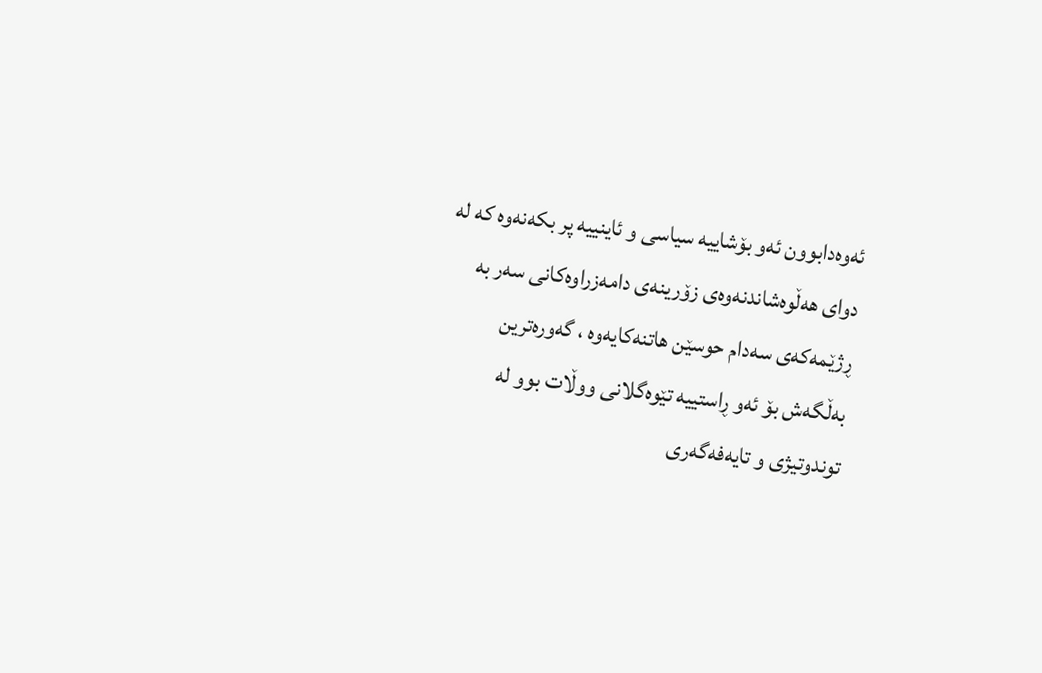ئه‌وه‌دابوون ئه‌و بۆشاییه‌ سیاسی و ئاینییه‌ پر بكه‌نه‌وه‌ كه‌ له‌ دوای هه‌ڵوه‌شاندنه‌وه‌ی زۆرینه‌ی دامه‌زراوه‌كانی سه‌ر به‌ ڕژێمه‌كه‌ی سه‌دام حوسێن هاتنه‌كایه‌وه‌ ، گه‌وره‌ترین به‌ڵگه‌ش بۆ ئه‌و ڕاستییه‌ تێوه‌گلانی ووڵات بوو له‌ توندوتیژی و تایه‌فه‌گه‌ری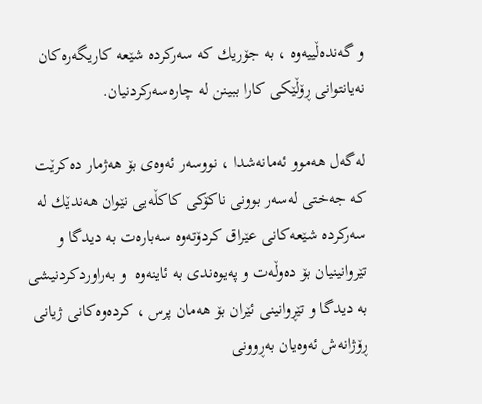و گه‌نده‌ڵییه‌وه ، به‌ جۆریك كه‌ سه‌ركرده‌ شێعه‌ كاریگه‌ره‌كان نه‌یانتوانی ڕۆڵێكی كارا ببینن له‌ چاره‌سه‌ركردنیان.

له‌گه‌ل هه‌موو ئه‌مانه‌‌شدا ، نووسه‌ر ئه‌وه‌ی بۆ هه‌ژمار ده‌كرێت كه‌ جه‌ختی له‌سه‌ر بوونی ناكۆكی كاكڵه‌یی نێوان هه‌ندێك له‌ سه‌ركرده‌ شێعه‌كانی عێراق كردۆته‌وه‌ سه‌باره‌ت به‌ دیدگا و تێروانینیان بۆ ده‌وڵه‌ت و په‌یوه‌ندی به‌ ئاینه‌وه‌  و به‌راوردكردنیشی به‌ دیدگا و تێڕوانینی ئێران بۆ هه‌مان پرس ، كرده‌وه‌كانی ژیانی ڕۆژانه‌ش ئه‌وه‌یان به‌ڕوونی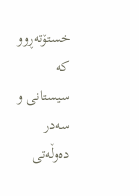خستۆته‌ڕوو كه‌ سیستانی و سه‌در ده‌وڵه‌تی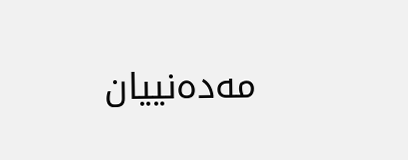مه‌ده‌نییان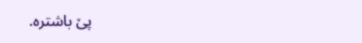پێ باشتره‌.